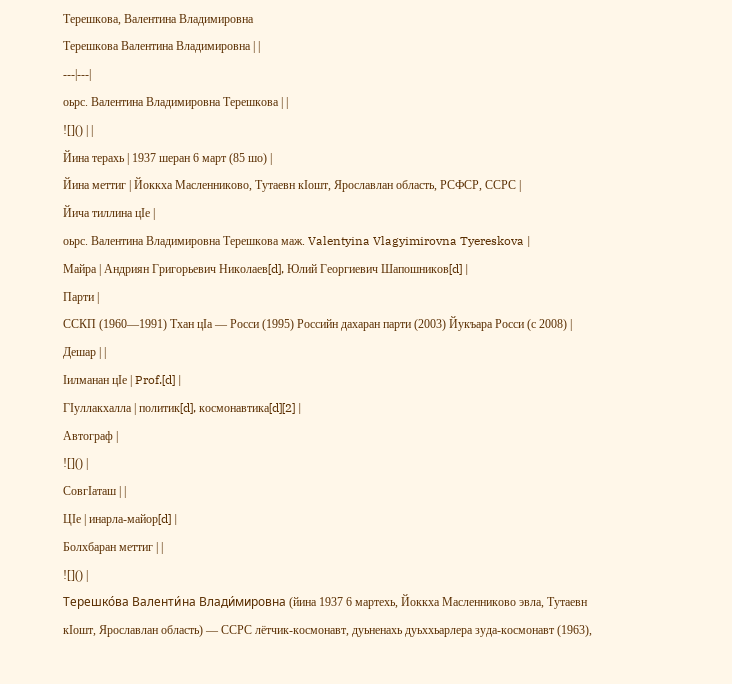Терешкова, Валентина Владимировна
Терешкова Валентина Владимировна | |
---|---|
оьрс. Валентина Владимировна Терешкова | |
![]() | |
Йина терахь | 1937 шеран 6 март (85 шо) |
Йина меттиг | Йоккха Масленниково, Тутаевн кӀошт, Ярославлан область, РСФСР, ССРС |
Йича тиллина цӀе |
оьрс. Валентина Владимировна Терешкова маж. Valentyina Vlagyimirovna Tyereskova |
Майра | Андриян Григорьевич Николаев[d], Юлий Георгиевич Шапошников[d] |
Парти |
ССКП (1960—1991) Тхан цӀа — Росси (1995) Российн дахаран парти (2003) Йукъара Росси (с 2008) |
Дешар | |
Ӏилманан цӀе | Prof.[d] |
ГӀуллакхалла | политик[d], космонавтика[d][2] |
Автограф |
![]() |
СовгӀаташ | |
ЦӀе | инарла-майор[d] |
Болхбаран меттиг | |
![]() |
Терешко́ва Валенти́на Влади́мировна (йина 1937 6 мартехь, Йоккха Масленниково эвла, Тутаевн кӀошт, Ярославлан область) — ССРС лётчик-космонавт, дуьненахь дуьххьарлера зуда-космонавт (1963),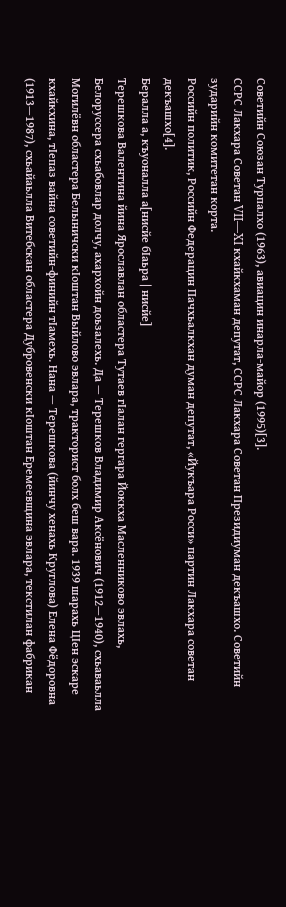Советийн Союзан Турпалхо (1963), авиацин инарла-майор (1995)[3].
ССРС Лакхара Советан VII—XI кхайкхаман депутат, ССРС Лакхара Советан Президиуман декъашхо. Советийн зударийн комитетан корта.
Российн политик, Российн Федерацин Пачхьалкхан думан депутат, «Йукъара Росси» партин Лакхара советан декъашхо[4].
Бералла а, къуоналла а[нисйе бӀаьра | нисйе]
Терешкова Валентина йина Ярославлан областера Тутаев гӀалан гергара Йоккха Масленниково эвлахь, Белоруссера схьабовлар долчу, ахархойн доьзалехь. Да — Терешков Владимир Аксёнович (1912—1940), схьаваьлла Могилёвн областера Белыничски кӀоштан Выйлово эвлара, тракторист болх беш вара. 1939 шарахь ЦӀен эскаре кхайкхина, тӀепаз вайна советийн-финийн тӀамехь. Нана — Терешкова (йинчу хенахь Круглова) Елена Фёдоровна (1913—1987), схьайаьлла Витебскан областера Дубровенски кӀоштан Еремеевщина эвлара, текстилан фабрикан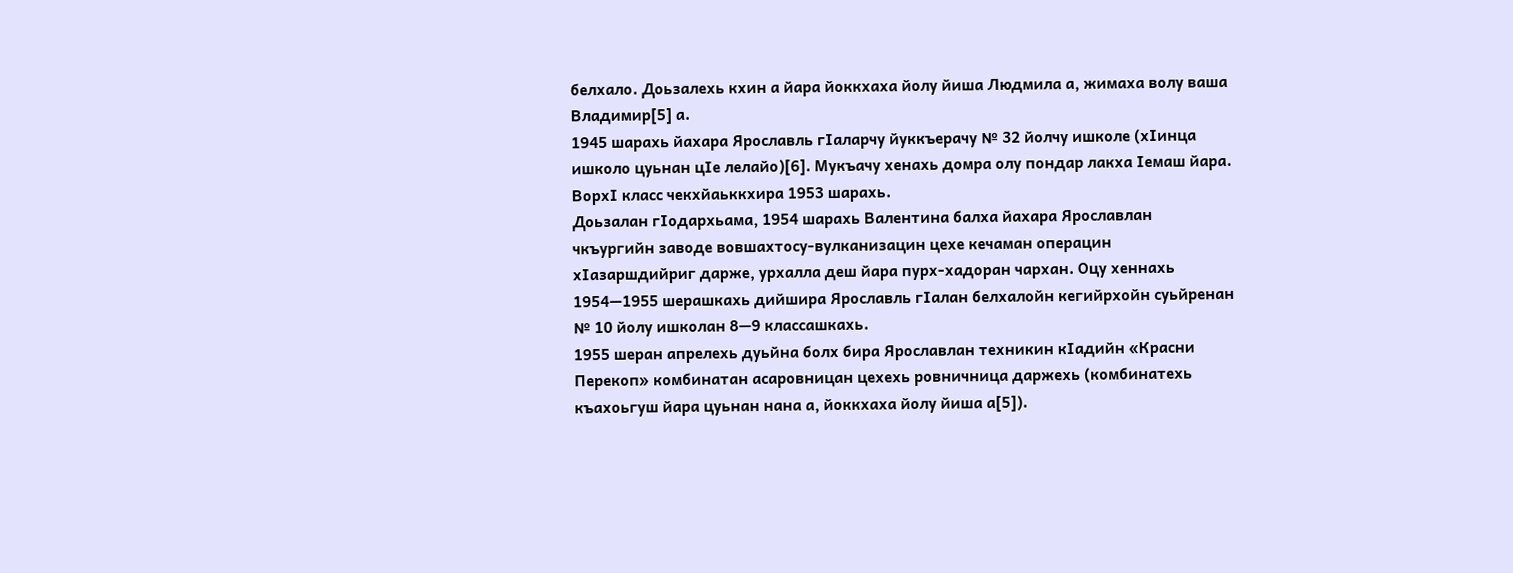белхало. Доьзалехь кхин а йара йоккхаха йолу йиша Людмила а, жимаха волу ваша Владимир[5] а.
1945 шарахь йахара Ярославль гӀаларчу йуккъерачу № 32 йолчу ишколе (хӀинца ишколо цуьнан цӀе лелайо)[6]. Мукъачу хенахь домра олу пондар лакха Ӏемаш йара. ВорхӀ класс чекхйаьккхира 1953 шарахь.
Доьзалан гӀодархьама, 1954 шарахь Валентина балха йахара Ярославлан чкъургийн заводе вовшахтосу-вулканизацин цехе кечаман операцин хӀазаршдийриг дарже, урхалла деш йара пурх-хадоран чархан. Оцу хеннахь 1954—1955 шерашкахь дийшира Ярославль гӀалан белхалойн кегийрхойн суьйренан № 10 йолу ишколан 8—9 классашкахь.
1955 шеран апрелехь дуьйна болх бира Ярославлан техникин кӀадийн «Красни Перекоп» комбинатан асаровницан цехехь ровничница даржехь (комбинатехь къахоьгуш йара цуьнан нана а, йоккхаха йолу йиша а[5]).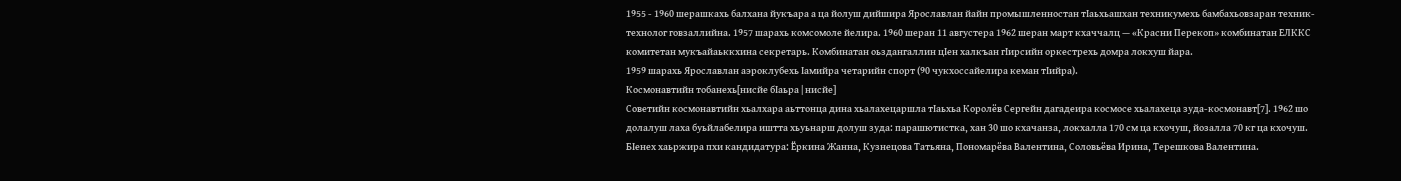1955 - 1960 шерашкахь балхана йукъара а ца йолуш дийшира Ярославлан йайн промышленностан тӀаьхьашхан техникумехь бамбахьовзаран техник-технолог говзаллийна. 1957 шарахь комсомоле йелира. 1960 шеран 11 августера 1962 шеран март кхаччалц — «Красни Перекоп» комбинатан ЕЛККС комитетан мукъайаьккхина секретарь. Комбинатан оьздангаллин цӀен халкъан гӀирсийн оркестрехь домра локхуш йара.
1959 шарахь Ярославлан аэроклубехь Ӏамийра четарийн спорт (90 чукхоссайелира кеман тӀийра).
Космонавтийн тобанехь[нисйе бӀаьра | нисйе]
Советийн космонавтийн хьалхара аьттонца дина хьалахецаршла тӀаьхьа Королёв Сергейн дагадеира космосе хьалахеца зуда-космонавт[7]. 1962 шо долалуш лаха буьйлабелира иштта хьуьнарш долуш зуда: парашютистка, хан 30 шо кхачанза, локхалла 170 см ца кхочуш, йозалла 70 кг ца кхочуш. БӀенех хаьржира пхи кандидатура: Ёркина Жанна, Кузнецова Татьяна, Пономарёва Валентина, Соловьёва Ирина, Терешкова Валентина.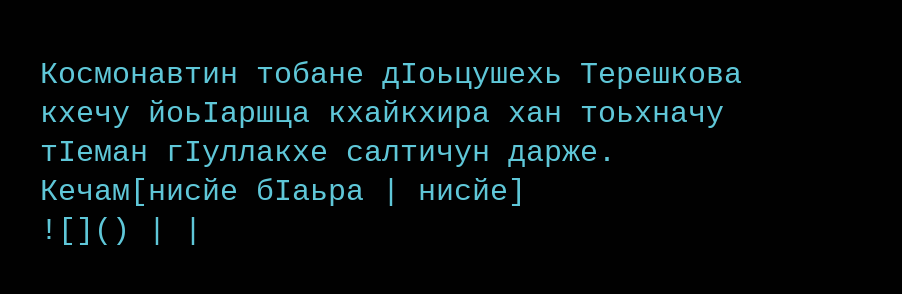Космонавтин тобане дӀоьцушехь Терешкова кхечу йоьӀаршца кхайкхира хан тоьхначу тӀеман гӀуллакхе салтичун дарже.
Кечам[нисйе бӀаьра | нисйе]
![]() | |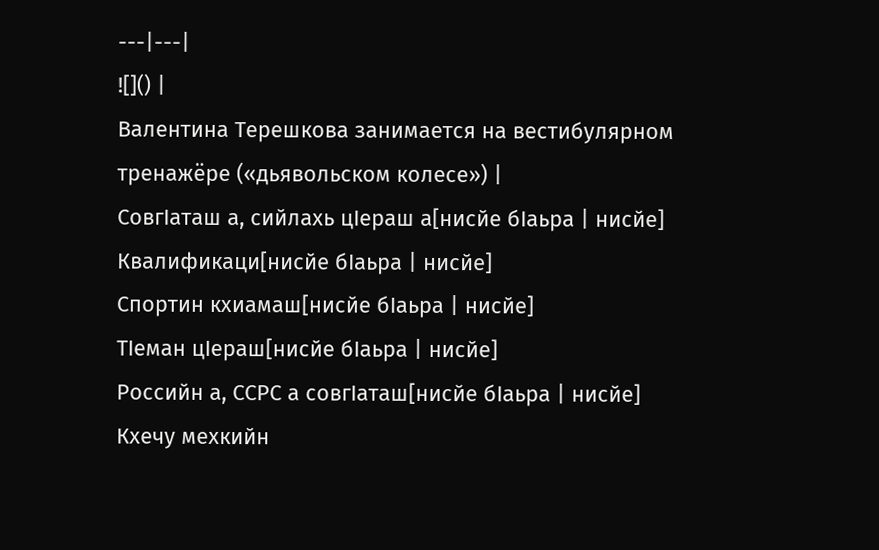---|---|
![]() |
Валентина Терешкова занимается на вестибулярном тренажёре («дьявольском колесе») |
СовгӀаташ а, сийлахь цӀераш а[нисйе бӀаьра | нисйе]
Квалификаци[нисйе бӀаьра | нисйе]
Спортин кхиамаш[нисйе бӀаьра | нисйе]
ТӀеман цӀераш[нисйе бӀаьра | нисйе]
Российн а, ССРС а совгӀаташ[нисйе бӀаьра | нисйе]
Кхечу мехкийн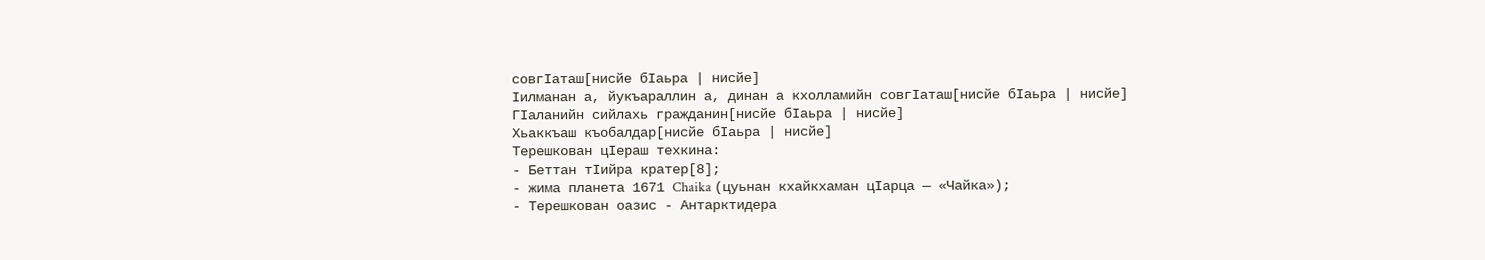совгӀаташ[нисйе бӀаьра | нисйе]
Ӏилманан а, йукъараллин а, динан а кхолламийн совгӀаташ[нисйе бӀаьра | нисйе]
ГӀаланийн сийлахь гражданин[нисйе бӀаьра | нисйе]
Хьаккъаш къобалдар[нисйе бӀаьра | нисйе]
Терешкован цӀераш техкина:
- Беттан тӀийра кратер[8];
- жима планета 1671 Chaika (цуьнан кхайкхаман цӀарца — «Чайка»);
- Терешкован оазис - Антарктидера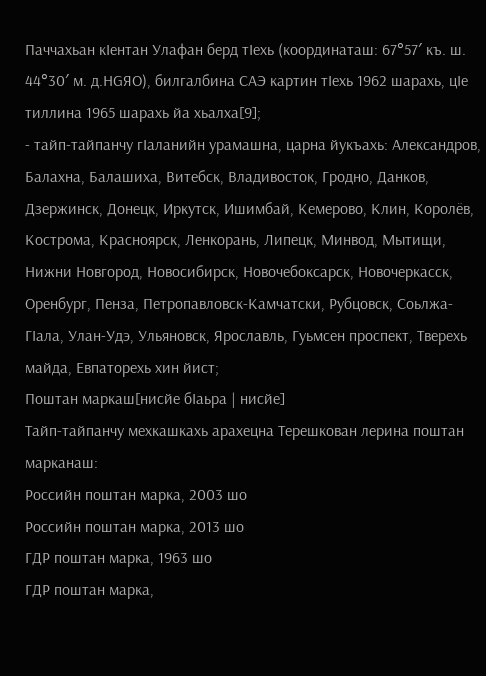Паччахьан кӀентан Улафан берд тӀехь (координаташ: 67°57′ къ. ш. 44°30′ м. д.HGЯO), билгалбина САЭ картин тӀехь 1962 шарахь, цӀе тиллина 1965 шарахь йа хьалха[9];
- тайп-тайпанчу гӀаланийн урамашна, царна йукъахь: Александров, Балахна, Балашиха, Витебск, Владивосток, Гродно, Данков, Дзержинск, Донецк, Иркутск, Ишимбай, Кемерово, Клин, Королёв, Кострома, Красноярск, Ленкорань, Липецк, Минвод, Мытищи, Нижни Новгород, Новосибирск, Новочебоксарск, Новочеркасск, Оренбург, Пенза, Петропавловск-Камчатски, Рубцовск, Соьлжа-ГӀала, Улан-Удэ, Ульяновск, Ярославль, Гуьмсен проспект, Тверехь майда, Евпаторехь хин йист;
Поштан маркаш[нисйе бӀаьра | нисйе]
Тайп-тайпанчу мехкашкахь арахецна Терешкован лерина поштан марканаш:
Российн поштан марка, 2003 шо
Российн поштан марка, 2013 шо
ГДР поштан марка, 1963 шо
ГДР поштан марка,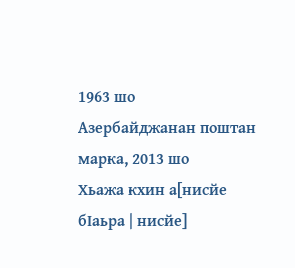1963 шо
Азербайджанан поштан марка, 2013 шо
Хьажа кхин а[нисйе бӀаьра | нисйе]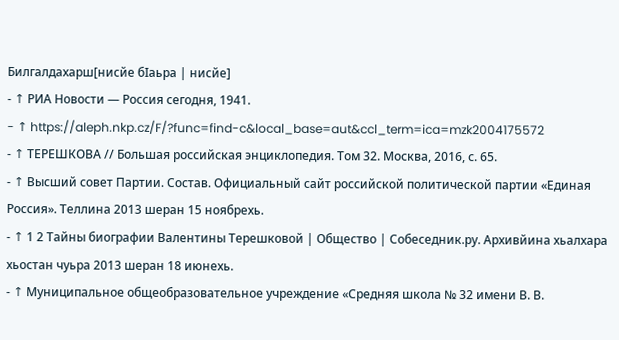Билгалдахарш[нисйе бӀаьра | нисйе]
- ↑ РИА Новости — Россия сегодня, 1941.
- ↑ https://aleph.nkp.cz/F/?func=find-c&local_base=aut&ccl_term=ica=mzk2004175572
- ↑ ТЕРЕШКОВА // Большая российская энциклопедия. Том 32. Москва, 2016, с. 65.
- ↑ Высший совет Партии. Состав. Официальный сайт российской политической партии «Единая Россия». Теллина 2013 шеран 15 ноябрехь.
- ↑ 1 2 Тайны биографии Валентины Терешковой | Общество | Собеседник.ру. Архивйина хьалхара хьостан чуьра 2013 шеран 18 июнехь.
- ↑ Муниципальное общеобразовательное учреждение «Средняя школа № 32 имени В. В.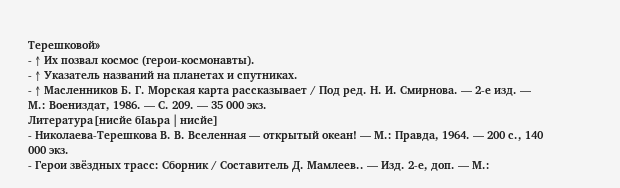Терешковой»
- ↑ Их позвал космос (герои-космонавты).
- ↑ Указатель названий на планетах и спутниках.
- ↑ Масленников Б. Г. Морская карта рассказывает / Под ред. Н. И. Смирнова. — 2-е изд. — М.: Воениздат, 1986. — С. 209. — 35 000 экз.
Литература[нисйе бӀаьра | нисйе]
- Николаева-Терешкова В. В. Вселенная — открытый океан! — М.: Правда, 1964. — 200 с., 140 000 экз.
- Герои звёздных трасс: Сборник / Составитель Д. Мамлеев.. — Изд. 2-е, доп. — М.: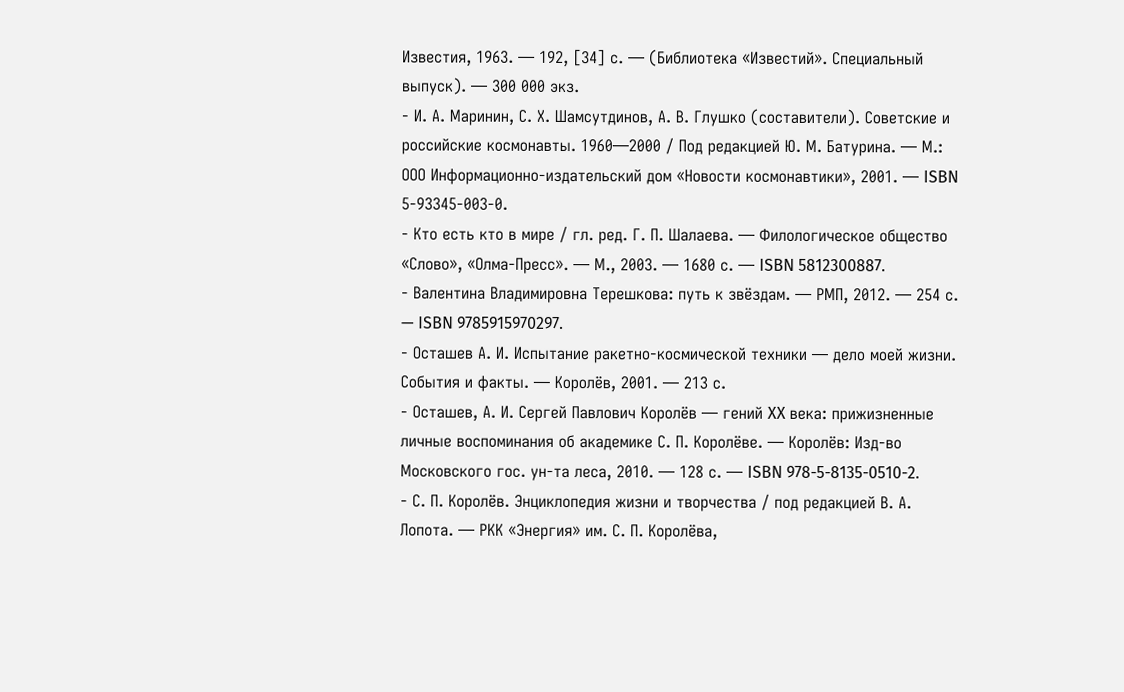Известия, 1963. — 192, [34] с. — (Библиотека «Известий». Специальный выпуск). — 300 000 экз.
- И. А. Маринин, С. Х. Шамсутдинов, А. В. Глушко (составители). Советские и российские космонавты. 1960—2000 / Под редакцией Ю. М. Батурина. — М.: ООО Информационно-издательский дом «Новости космонавтики», 2001. — ISBN 5-93345-003-0.
- Кто есть кто в мире / гл. ред. Г. П. Шалаева. — Филологическое общество «Слово», «Олма-Пресс». — М., 2003. — 1680 с. — ISBN 5812300887.
- Валентина Владимировна Терешкова: путь к звёздам. — РМП, 2012. — 254 с. — ISBN 9785915970297.
- Осташев А. И. Испытание ракетно-космической техники — дело моей жизни. События и факты. — Королёв, 2001. — 213 с.
- Осташев, А. И. Сергей Павлович Королёв — гений XX века: прижизненные личные воспоминания об академике С. П. Королёве. — Королёв: Изд-во Московского гос. ун-та леса, 2010. — 128 с. — ISBN 978-5-8135-0510-2.
- С. П. Королёв. Энциклопедия жизни и творчества / под редакцией В. А. Лопота. — РКК «Энергия» им. С. П. Королёва,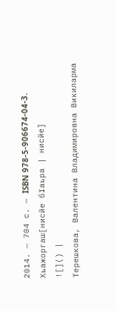2014. — 704 с. — ISBN 978-5-906674-04-3.
Хьажоргаш[нисйе бӀаьра | нисйе]
![]() |
Терешкова, Валентина Владимировна Викиларма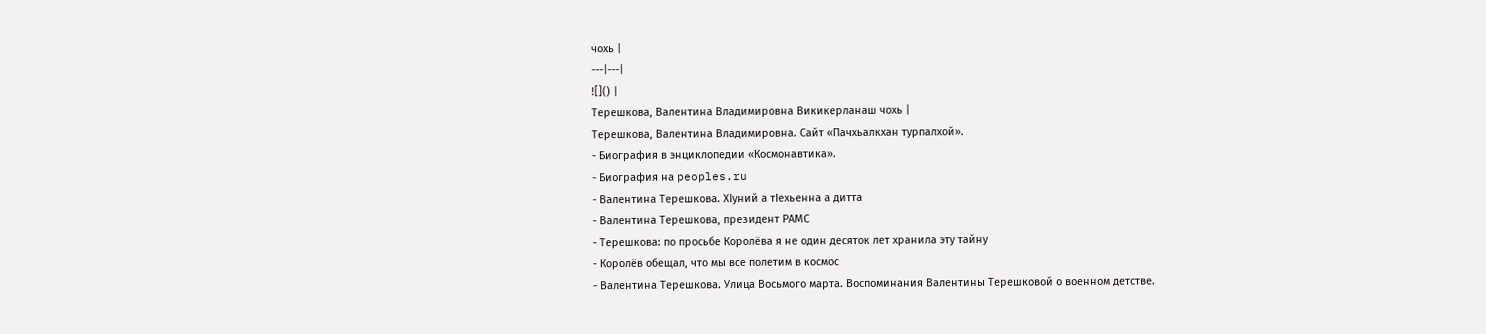чохь |
---|---|
![]() |
Терешкова, Валентина Владимировна Викикерланаш чохь |
Терешкова, Валентина Владимировна. Cайт «Пачхьалкхан турпалхой».
- Биография в энциклопедии «Космонавтика».
- Биография на peoples.ru
- Валентина Терешкова. ХӀуний а тӀехьенна а дитта
- Валентина Терешкова, президент РАМС
- Терешкова: по просьбе Королёва я не один десяток лет хранила эту тайну
- Королёв обещал, что мы все полетим в космос
- Валентина Терешкова. Улица Восьмого марта. Воспоминания Валентины Терешковой о военном детстве.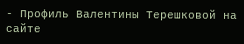- Профиль Валентины Терешковой на сайте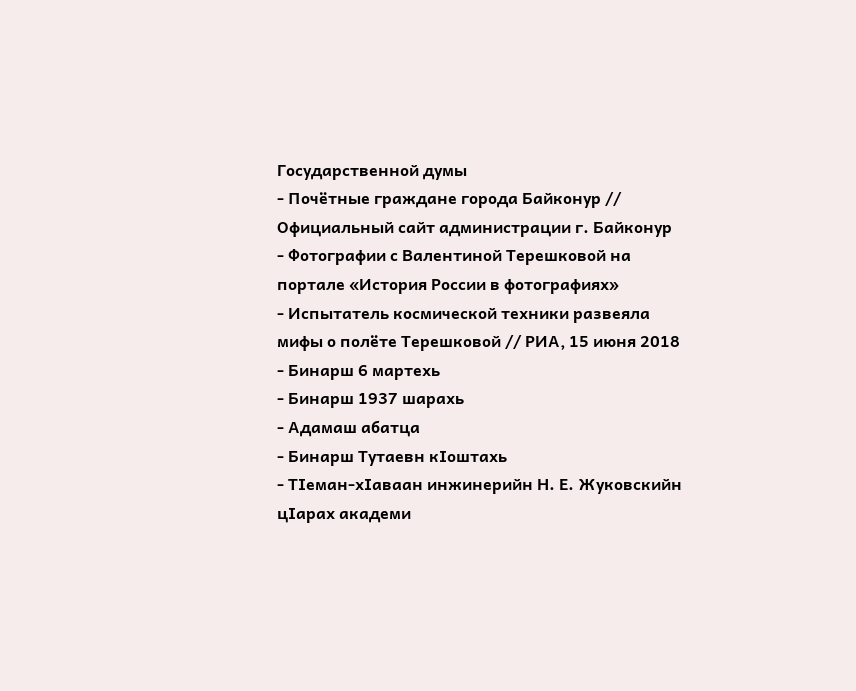Государственной думы
- Почётные граждане города Байконур // Официальный сайт администрации г. Байконур
- Фотографии с Валентиной Терешковой на портале «История России в фотографиях»
- Испытатель космической техники развеяла мифы о полёте Терешковой // РИА, 15 июня 2018
- Бинарш 6 мартехь
- Бинарш 1937 шарахь
- Адамаш абатца
- Бинарш Тутаевн кӀоштахь
- ТӀеман-хӀаваан инжинерийн Н. Е. Жуковскийн цӀарах академи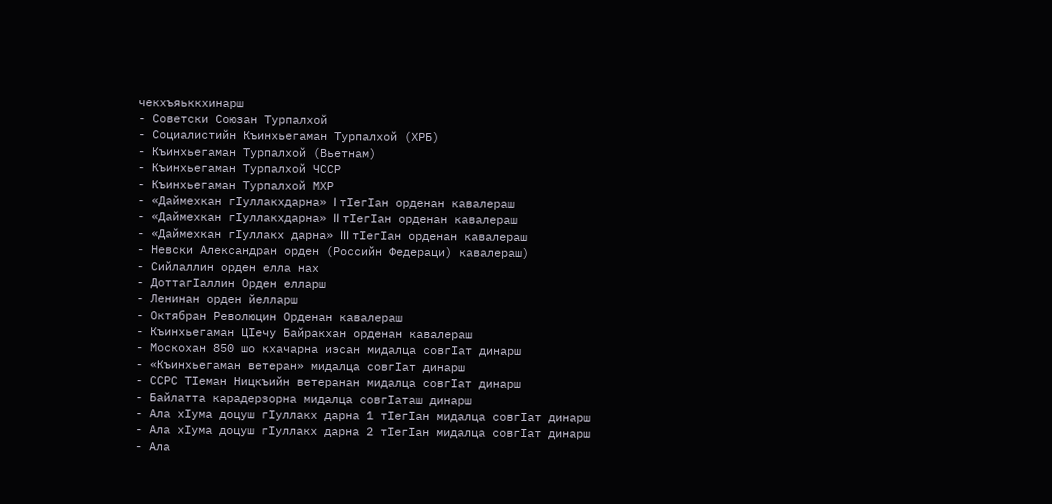чекхъяьккхинарш
- Советски Союзан Турпалхой
- Социалистийн Къинхьегаман Турпалхой (ХРБ)
- Къинхьегаман Турпалхой (Вьетнам)
- Къинхьегаман Турпалхой ЧССР
- Къинхьегаман Турпалхой МХР
- «Даймехкан гӀуллакхдарна» I тӀегӀан орденан кавалераш
- «Даймехкан гӀуллакхдарна» II тӀегӀан орденан кавалераш
- «Даймехкан гӀуллакх дарна» III тӀегӀан орденан кавалераш
- Невски Александран орден (Российн Федераци) кавалераш)
- Сийлаллин орден елла нах
- ДоттагӀаллин Орден елларш
- Ленинан орден йелларш
- Октябран Революцин Орденан кавалераш
- Къинхьегаман ЦӀечу Байракхан орденан кавалераш
- Москохан 850 шо кхачарна иэсан мидалца совгӀат динарш
- «Къинхьегаман ветеран» мидалца совгӀат динарш
- ССРС ТӀеман Ницкъийн ветеранан мидалца совгӀат динарш
- Байлатта карадерзорна мидалца совгӀаташ динарш
- Ала хӀума доцуш гӀуллакх дарна 1 тӀегӀан мидалца совгӀат динарш
- Ала хӀума доцуш гӀуллакх дарна 2 тӀегӀан мидалца совгӀат динарш
- Ала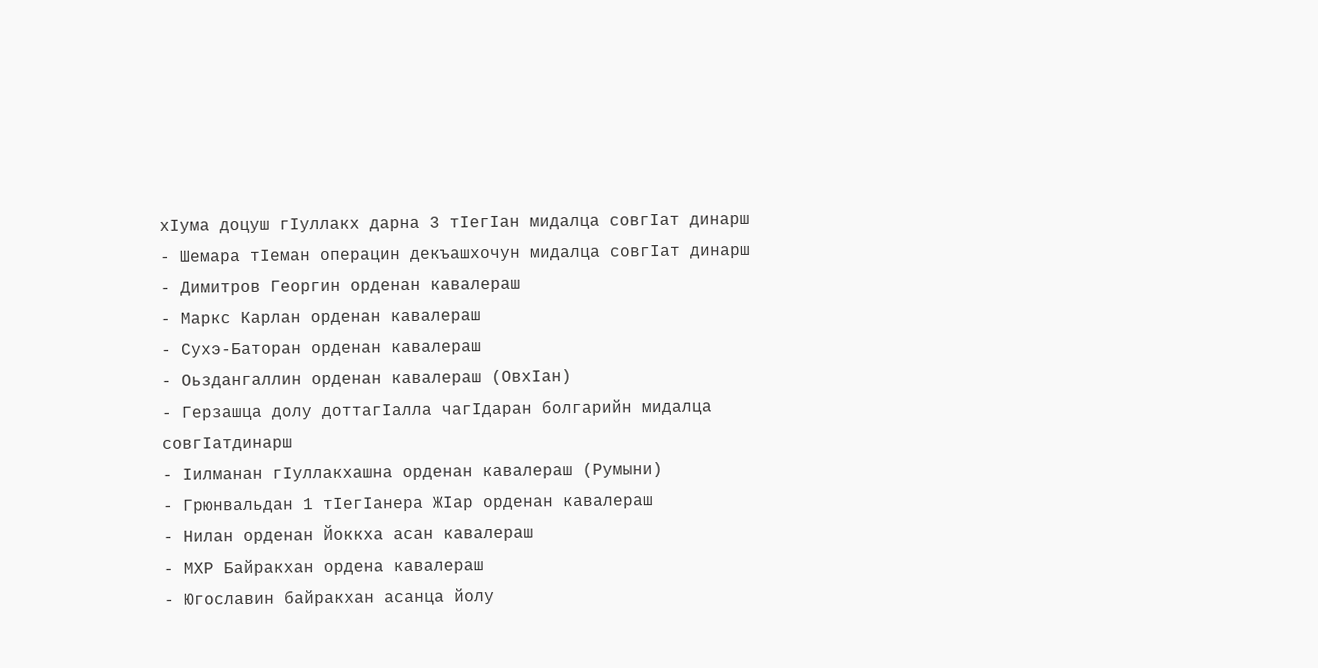хӀума доцуш гӀуллакх дарна 3 тӀегӀан мидалца совгӀат динарш
- Шемара тӀеман операцин декъашхочун мидалца совгӀат динарш
- Димитров Георгин орденан кавалераш
- Маркс Карлан орденан кавалераш
- Сухэ-Баторан орденан кавалераш
- Оьздангаллин орденан кавалераш (ОвхӀан)
- Герзашца долу доттагӀалла чагӀдаран болгарийн мидалца совгӀатдинарш
- Ӏилманан гӀуллакхашна орденан кавалераш (Румыни)
- Грюнвальдан 1 тӀегӀанера ЖӀар орденан кавалераш
- Нилан орденан Йоккха асан кавалераш
- МХР Байракхан ордена кавалераш
- Югославин байракхан асанца йолу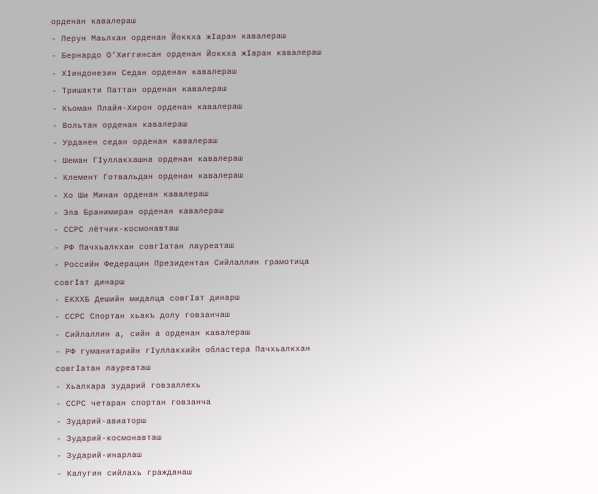орденан кавалераш
- Перун Маьлхан орденан Йоккха жӀаран кавалераш
- Бернардо О’Хиггинсан орденан Йоккха жӀаран кавалераш
- ХӀиндонезин Седан орденан кавалераш
- Тришакти Паттан орденан кавалераш
- Къоман Плайя-Хирон орденан кавалераш
- Вольтан орденан кавалераш
- Урданен седан орденан кавалераш
- Шеман ГӀуллакхашна орденан кавалераш
- Клемент Готвальдан орденан кавалераш
- Хо Ши Минан орденан кавалераш
- Эла Бранимиран орденан кавалераш
- ССРС лётчик-космонавташ
- РФ Пачхьалкхан совгӀатан лауреаташ
- Российн Федерацин Президентан Сийлаллин грамотица совгӀат динарш
- ЕКХХБ Дешийн мидалца совгӀат динарш
- ССРС Спортан хьакъ долу говзанчаш
- Сийлаллин а, сийн а орденан кавалераш
- РФ гуманитарийн гӀуллакхийн областера Пачхьалкхан совгӀатан лауреаташ
- Хьалхара зударий говзаллехь
- ССРС четаран спортан говзанча
- Зударий-авиаторш
- Зударий-космонавташ
- Зударий-инарлаш
- Калугин сийлахь гражданаш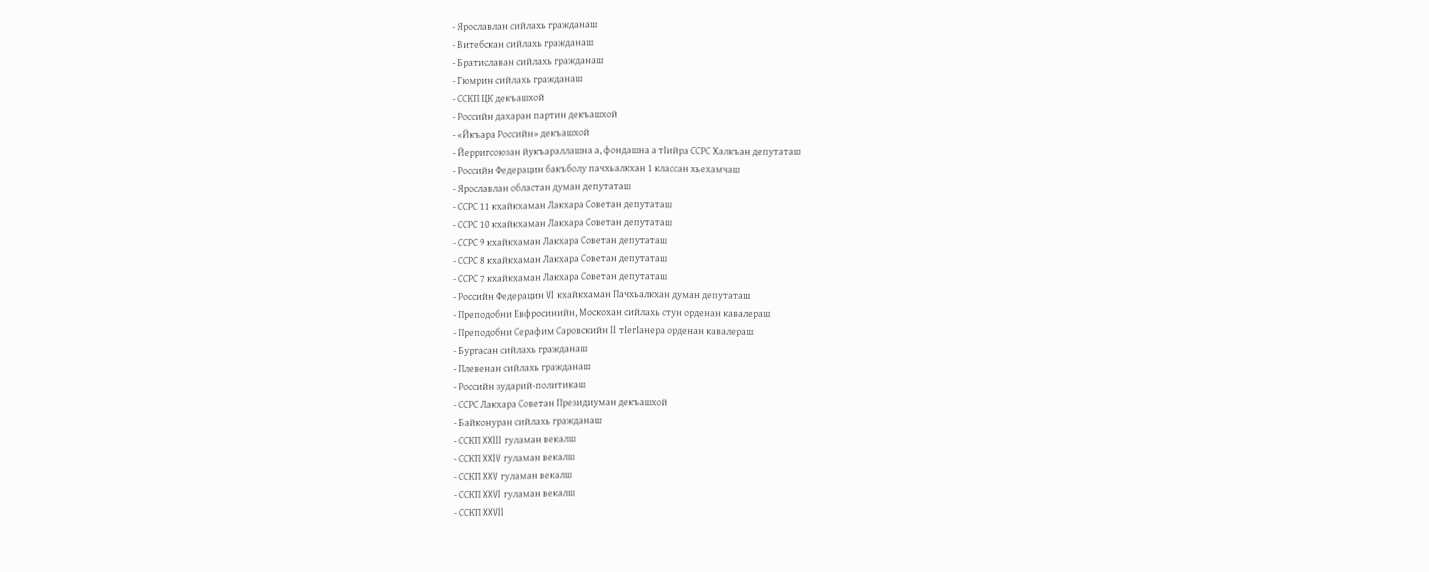- Ярославлан сийлахь гражданаш
- Витебскан сийлахь гражданаш
- Братиславан сийлахь гражданаш
- Гюмрин сийлахь гражданаш
- ССКП ЦК декъашхой
- Российн дахаран партин декъашхой
- «Йкъара Российн» декъашхой
- Йерригсоюзан йукъараллашна а, фондашна а тӀийра ССРС Халкъан депутаташ
- Российн Федерацин бакъболу пачхьалкхан 1 классан хьехамчаш
- Ярославлан областан думан депутаташ
- ССРС 11 кхайкхаман Лакхара Советан депутаташ
- ССРС 10 кхайкхаман Лакхара Советан депутаташ
- ССРС 9 кхайкхаман Лакхара Советан депутаташ
- ССРС 8 кхайкхаман Лакхара Советан депутаташ
- ССРС 7 кхайкхаман Лакхара Советан депутаташ
- Российн Федерацин VI кхайкхаман Пачхьалкхан думан депутаташ
- Преподобни Евфросинийн, Москохан сийлахь стун орденан кавалераш
- Преподобни Серафим Саровскийн II тӀегӀанера орденан кавалераш
- Бургасан сийлахь гражданаш
- Плевенан сийлахь гражданаш
- Российн зударий-политикаш
- ССРС Лакхара Советан Президиуман декъашхой
- Байконуран сийлахь гражданаш
- ССКП XXIII гуламан векалш
- ССКП XXIV гуламан векалш
- ССКП XXV гуламан векалш
- ССКП XXVI гуламан векалш
- ССКП XXVII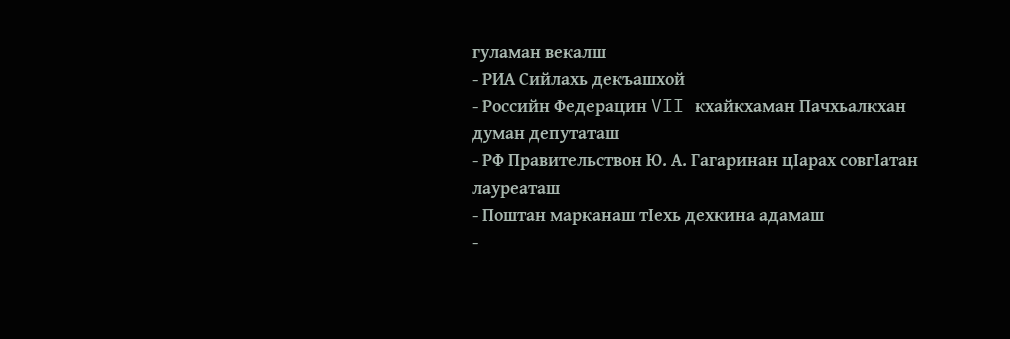гуламан векалш
- РИА Сийлахь декъашхой
- Российн Федерацин VII кхайкхаман Пачхьалкхан думан депутаташ
- РФ Правительствон Ю. А. Гагаринан цӀарах совгӀатан лауреаташ
- Поштан марканаш тӀехь дехкина адамаш
-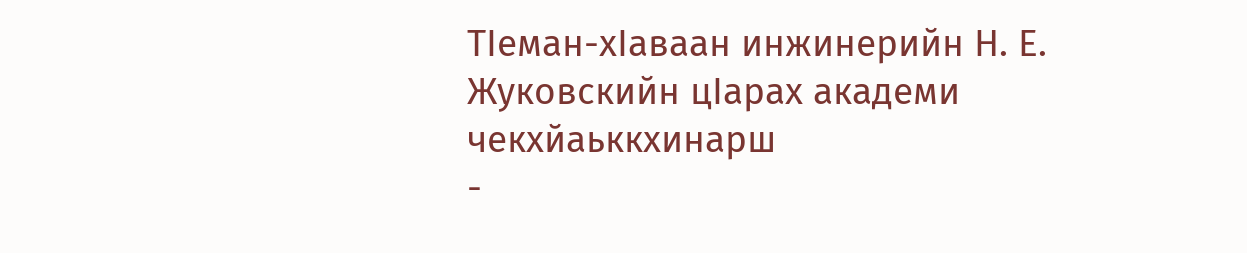ТӀеман-хӀаваан инжинерийн Н. Е. Жуковскийн цӀарах академи чекхйаьккхинарш
-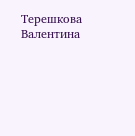Терешкова Валентина